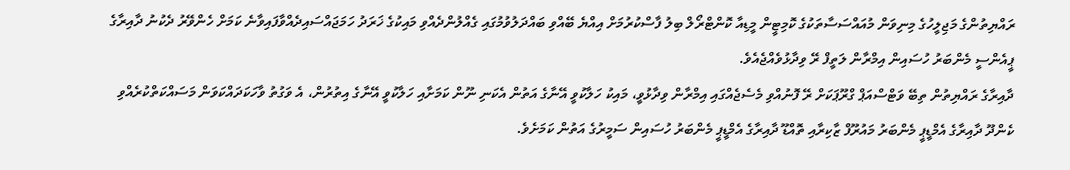ރައްޔިތުންގެ މަޖިލީހުގެ މިނިވަން މުއައްސަސާތަކުގެ ކޮމިޓީން މީޑިއާ ކޮންޓްރޯލް ބިލު ފާސްކުރުމަށް އިއްޔެ ބޭއްވި ބައްދަލުވުމުގައި ގެއްލުންދެއްވި މައިކުގެ ޚަރަދު ހަމަޖައްސައިދެއްވާފައިވާނެ ކަމަށް ހެންވޭރު ދެކުނު ދާއިރާގެ ޕީއެންސީ މެންބަރު ހުސައިން އިމްރާން ލަތީފް ރޭ ވިދާޅުވެއްޖެއެވެ.
ދާއިރާގެ ރައްޔިތުން ތިބޭ ވަޓްސްއަޕް ގްރޫޕަކަށް ރޭ ފޮނުއްވި މެސެޖެއްގައި އިމްރާން ވިދާޅުވީ، މައިކު ހަލާކުވީ އޭނާގެ އަތުން އެކަނި ނޫން ކަމަށާއި ހަލާކުވީ އޭނާގެ އިތުރުން، އެ ވަގުތު ވާހަކަދައްކަވަން މަސައްކަތްކުރެއްވި ކެންދޫ ދާއިރާގެ އެމްޑީޕީ މެންބަރު މައުރޫފް ޒާކިރާއި ތޮއްޑޫ ދާއިރާގެ އެމްޑީޕީ މެންބަރު ހުސައިން ސަމީރުގެ އަތުން ކަމަށެވެ.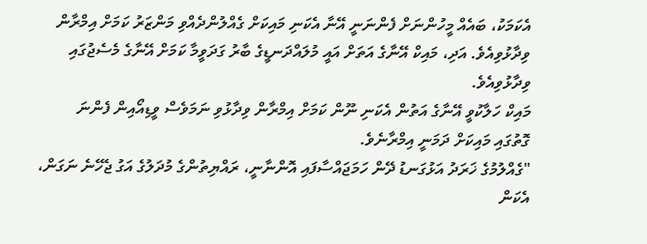އެކަމަކު، ބައެއް މީހުންނަށް ފެންނަނީ އޭނާ އެކަނި މައިކަށް ގެއްލުންދެއްވި މަންޒަރު ކަމަށް އިމްރާން ވިދާޅުވިއެވެ. އަދި، މައިކް އޭނާގެ އަތަށް އައީ މުލައްދަނޑީގެ ބާރު ގަދަވީމާ ކަމަށް އޭނާގެ މެސެޖުގައި ވިދާޅުވިއެވެ.
މައިކް ހަލާކުވީ އޭނާގެ އަތުން އެކަނި ނޫން ކަމަށް އިމްރާން ވިދާޅުވި ނަމަވެސް ވީޑިއޯއިން ފެންނަ ގޮތުގައި މައިކަށް ދަމަނީ އިމްރާނެވެ.
"ގެއްލުމުގެ ޚަރަދު އަޅުގަނޑު ދޭން ހަމަޖައްސާފައި އޮންނާނީ، ރައްޔިތުންގެ މުދަލުގެ އަގު ޖެހޭނެ ނަގަން، އެކަން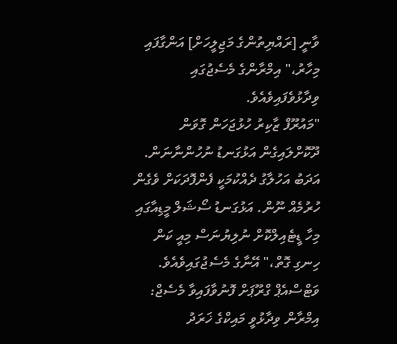ވާނީ [ރައްޔިތުންގެ މަޖިލީހަށް] އަންގާފައި މިހާރު،" އިމްރާންގެ މެސެޖުގައި ވިދާޅުވެފައިވެއެވެ.
"މައުރޫފް ޒާކިރު ހުޅުޖަހަން ގޮވަން ދޫކޮށްލައިގެން އަޅުގަނޑު ނުހުންނާނަން. އަދަބު އަހުލާގު ދެއްކުމަކީ ފެންފޮދަކަށް ވެގެން ހުރުމެއް ނޫން. އަޅުގަނޑު ސޯޝަލް މީޑިއާގައި މިހާ ޑީޓެއިލްކޮށް ނުލިޔުނަސް މިއީ ކަން ހިނގި ގޮތް،" އޭނާގެ މެސެޖުގައިވެއެވެ.
ވަޓްސްއެޕް ގްރޫޕަށް ފޮނުވާފައިވާ މެސެޖް: އިމްރާން ވިދާޅުވީ މައިކްގެ ޚަރަދު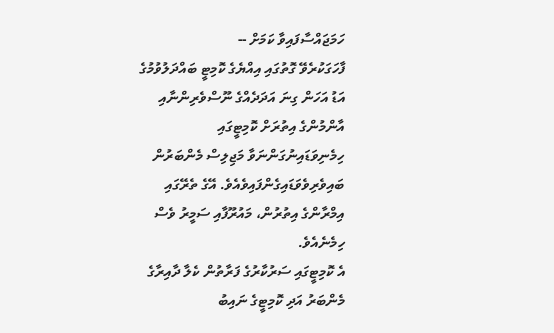ހަމަޖައްސާފައިވާ ކަމަށް --
ފާހަގަކުރެވޭ ގޮތުގައި އިއްޔެގެ ކޮމިޓީ ބައްދަލުވުމުގެ އަޑު އަހަން ގިނަ އަދަދެއްގެ ނޫސްވެރިންނާއި އާންމުންގެ އިތުރަށް ކޮމިޓީގައި ހިމެނިވަޑައިނުގަންނަވާ މަޖިލިސް މެންބަރުން ބައިވެރިވެވަޑައިގެންފައިވެއެވެ. އޭގެ ތެރޭގައި އިމްރާންގެ އިތުރުން، މައުރޫފާއި ސަމީރު ވެސް ހިމެނެއެވެ.
އެ ކޮމިޓީގައި ސަރުކާރުގެ ފަރާތުން ކެލާ ދާއިރާގެ މެންބަރު އަދި ކޮމިޓީގެ ނައިބު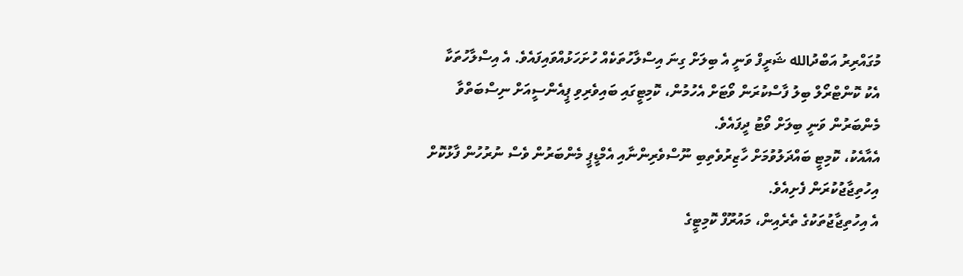މުގައްރިރު އަބްދުالله ޝަރީފް ވަނީ އެ ބިލަށް ގިނަ އިސްލާހުތަކެއް ހުށަހަޅުއްވައިފައެވެ. އެ އިސްލާހުތަކާ އެކު ކޮންޓްރޯލް ބިލު ފާސްކުރަން ވޯޓަށް އެހުމުން، ކޮމިޓީގައި ބައިވެރިވި ޕީއެންސީއަށް ނިސްބަތްވާ މެންބަރުން ވަނީ ބިލަށް ވޯޓު ދީފައެވެ.
އެއާއެކު، ކޮމިޓީ ބައްދަލުވުމަށް ހާޒިރުވެތިބި ނޫސްވެރިންނާއި އެމްޑީޕީ މެންބަރުން ވެސް ނުރުހުން ފާޅުކޮށް އިހުތިޖާޖުކުރަން ފެށިއެވެ.
އެ އިހުތިޖާޖުތަކުގެ ތެރެއިން، މައުރޫފް ކޮމިޓީގެ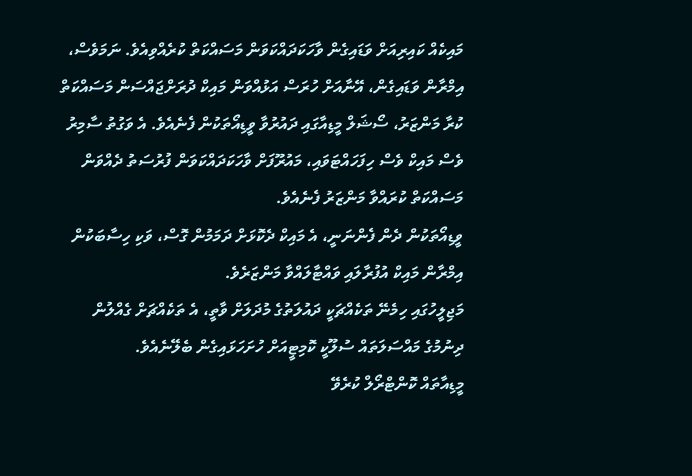މައިކެއް ކައިރިއަށް ވަޑައިގެން ވާހަކަދައްކަވަން މަސައްކަތް ކުރެއްވިއެވެ. ނަމަވެސް، އިމްރާން ވަޑައިގެން، އޭނާއަށް ހުރަސް އަޅުއްވަން މައިކް ދުރަށްޖައްސަން މަސައްކަތް ކުރާ މަންޒަރު، ސޯޝަލް މީޑިއާގައި ދައުރުވާ ވީޑިއޯތަކުން ފެނެއެވެ. އެ ވަގުތު ސާމިރު ވެސް މައިކް ވެސް ހިފަހައްޓަވައި، މައުރޫފަށް ވާހަކަދައްކަވަން ފުރުސަތު ދެއްވަން މަސައްކަތް ކުރައްވާ މަންޒަރު ފެނެއެވެ.
ވީޑިއޯތަކުން ދެން ފެންނަނީ، އެ މައިކް ދެކޮޅަށް ދަމަމުން ގޮސް، ވަކި ހިސާބަކުން އިމްރާން މައިކް އުފުރާލައި ވައްޓާލައްވާ މަންޒަރެވެ.
މަޖިލީހުގައި ހިމެނޭ ތަކެއްޗަކީ ދައުލަތުގެ މުދަލަށް ވާތީ، އެ ތަކެއްޗަށް ގެއްލުން ދިނުމުގެ މައްސަލަތައް ސުލޫކީ ކޮމިޓީއަށް ހުށަހަޅައިގެން ބެލޭނެއެވެ.
މީޑިއާތައް ކޮންޓްރޯލް ކުރެވޭ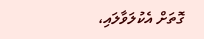ގޮތަށް އެކުލަވާލައި،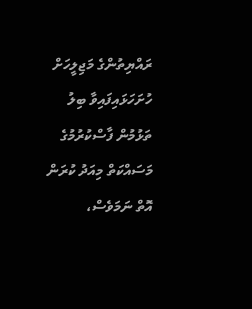ރައްޔިތުންގެ މަޖިލީހަށް ހުށަހަޅައިފައިވާ ބިލު ތަޅުމުން ފާސްކުރުމުގެ މަސައްކަތް މިއަދު ކުރަން އޮތް ނަމަވެސް،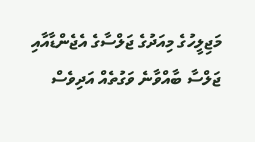މަޖިލީހުގެ މިއަދުގެ ޖަލްސާގެ އެޖެންޑާއާއި ޖަލްސާ ބާއްވާނެ ވަގުތެއް އަދިވެސް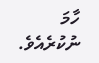ހާމަ ނުކުރެއެވެ.